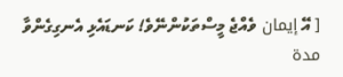[ އޭ إيمان ވެއްޖެ މީސްތަކުންނޭވެ! ކަނޑައެޅި އެނގިގެންވާ مدة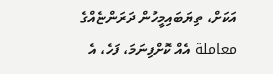އަކަށް، ތިޔަބައިމީހުން ދަރަންޏެއްގެ معاملة އެއް ކޮށްފިނަމަ، ފަހެ، އެ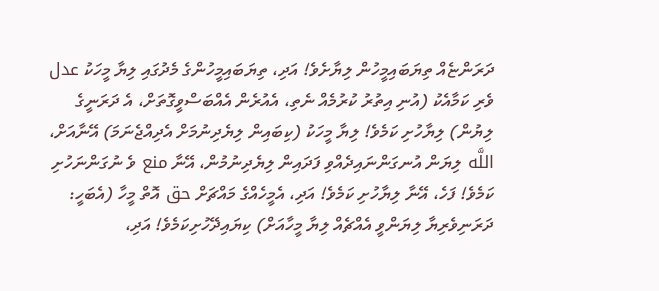ދަރަންޏެއް ތިޔަބައިމީހުން ލިޔާށެވެ! އަދި، ތިޔަބައިމީހުންގެ މެދުގައި ލިޔާ މީހަކު عدل ވެރި ކަމާއެކު (އުނި އިތުރު ކުރުމެއް ނެތި، އެއުރެން އެއްބަސްވީގޮތަށް، އެ ދަރަނީގެ ލިޔުން) ލިޔާހުށި ކަމެވެ! ލިޔާ މީހަކު (ކިބައިން ލިޔެދިނުމަށް އެދިއްޖެނަމަ) އޭނާއަށް، اللَّه ލިޔަން އުނގަންނައިދެއްވި ފަދައިން ލިޔެދިނުމުން، އޭނާ منع ވެ ނުގަންނަހުށި ކަމެވެ! ފަހެ، އޭނާ ލިޔާހުށި ކަމެވެ! އަދި، އެމީހެއްގެ މައްޗަށް حق އޮތް މީހާ (އެބަހީ: ދަރަނިވެރިޔާ ލިޔަންވީ އެއްޗެއް ލިޔާ މީހާއަށް) ކިޔައިދޭހުށިކަމެވެ! އަދި،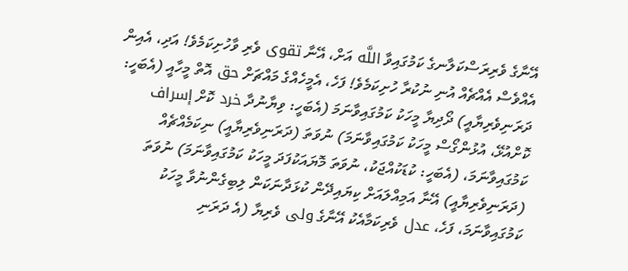އޭނާގެ ވެރިރަސްކަލާނގެ ކަމުގައިވާ اللَّه އަށް، އޭނާ تقوى ވެރި ވާހުށިކަމެވެ! އަދި، އެއިން އެއްވެސް އެއްޗެއް އުނި ނުކުރާ ހުށިކަމެވެ! ފަހެ، އެމީހެއްގެ މައްޗަށް حق އޮތް މީހާއީ (އެބަހީ: ދަރަނިވެރިޔާއީ) ދޯދިޔާ މީހަކު ކަމުގައިވާނަމަ (އެބަހީ: ވިޔާނުދާ خرد ކޮށް إسراف ކޮށްއުޅޭ، އުޅުންގޯސް މީހަކު ކަމުގައިވާނަމަ) ނުވަތަ (ދަރަނިވެރިޔާއީ) ނިކަމެއްޗެއް ކަމުގައިވާނަމަ، (އެބަހީ: ކުޑަކުއްޖަކު، ނުވަތަ މޮޔައަކުފަދަ މީހަކު ކަމުގައިވާނަމަ) ނުވަތަ (ދަރަނިވެރިޔާއީ) އޭނާ އަމިއްލައަށް ކިޔައިދޭން ކުޅަދާނަކަން ލިބިގެންނުވާ މީހަކު ކަމުގައިވާނަމަ، ފަހެ، عدل ވެރިކަމާއެކު އޭނާގެ ولى ވެރިޔާ (އެ ދަރަނި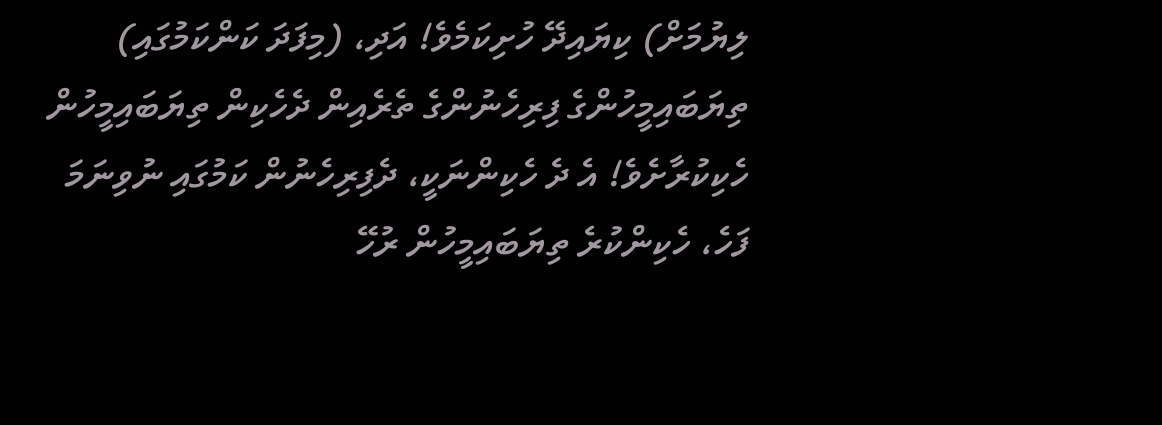ލިޔުމަށް) ކިޔައިދޭ ހުށިކަމެވެ! އަދި، (މިފަދަ ކަންކަމުގައި) ތިޔަބައިމީހުންގެ ފިރިހެނުންގެ ތެރެއިން ދެހެކިން ތިޔަބައިމީހުން ހެކިކުރާށެވެ! އެ ދެ ހެކިންނަކީ، ދެފިރިހެނުން ކަމުގައި ނުވިނަމަ ފަހެ، ހެކިންކުރެ ތިޔަބައިމީހުން ރުހޭ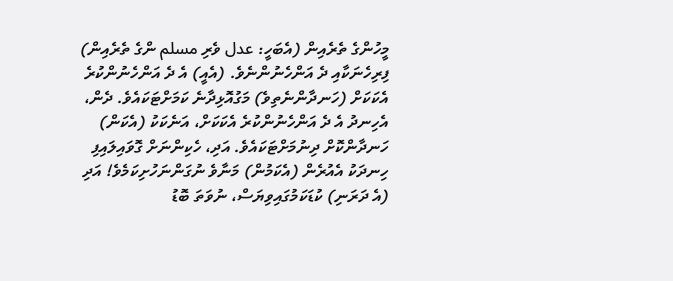މީހުންގެ ތެރެއިން (އެބަހީ: عدل ވެރި مسلم ންގެ ތެރެއިން) ފިރިހެނަކާއި ދެ އަންހެނުންނެވެ. (އެއީ) އެ ދެ އަންހެނުންކުރެ އެކަކަށް (ހަނދާންނެތިވެ) މަގުއޮޅިދާނެ ކަމަށްޓަކައެވެ. ދެން، އެހިނދު އެ ދެ އަންހެނުންކުރެ އެކަކަށް، އަނެކަކު (އެކަން) ހަނދާންކޮށް ދިނުމަށްޓަކައެވެ. އަދި، ހެކިންނަށް ގޮވައިލައިފި ހިނދަކު އެއުރެން (އެކަމުން) މަނާވެ ނުގަންނަހުށިކަމެވެ! އަދި (އެ ދަރަނި) ކުޑަކަމުގައިވިޔަސް، ނުވަތަ ބޮޑު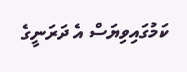ކަމުގައިވިޔަސް އެ ދަރަނީގެ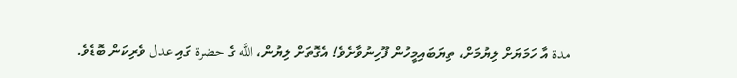مدة އާ ހަމަޔަށް ލިޔުމަށް، ތިޔަބައިމީހުން ފޫހިނުވާށެވެ! އެގޮތަށް ލިޔުން، اللَّه ގެ حضرة ގައި عدل ވެރިކަން ބޮޑެވެ.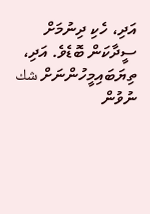އަދި، ހެކި ދިނުމަށް ސީދާކަން ބޮޑެވެ. އަދި، ތިޔަބައިމީހުންނަށް شك ނުވުން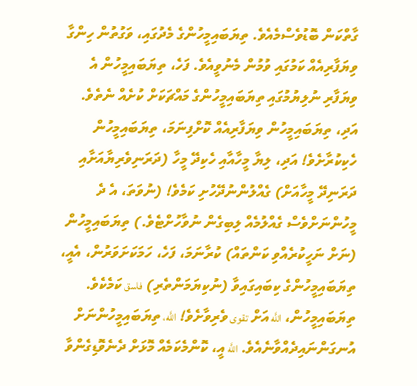ގާތްކަން ބޮޑުވެސްމެއެވެ. ތިޔަބައިމީހުންގެ މެދުގައި، ވަގުތުން ހިންގާ ވިޔަފާރިއެއް ކަމުގައި ވުމުން މެނުވީއެވެ. ފަހެ، ތިޔަބައިމީހުން އެ ވިޔަފާރި ނުލިޔުމުގައި ތިޔަބައިމީހުންގެ މައްޗަކަށް ކުށެއް ނެތެވެ. އަދި، ތިޔަބައިމީހުން ވިޔަފާރިއެއް ކޮށްފިނަމަ، ތިޔަބައިމީހުން ހެކިކުރާށެވެ! އަދި، ލިޔާ މީހާއާއި ހެކިދޭ މީހާ (ދަރަނިވެރިޔާއަށާއި ދަރަނިދޭ މީހާއަށް) ގެއްލުންނުދޭހުށި ކަމެވެ! (ނުވަތަ، އެ ދެ މީހުންނަށްވެސް ގެއްލުމެއް ލިބިގެން ނުވާހުށްޓެވެ.) ތިޔަބައިމީހުން (ނަށް ނަހީކުރެއްވި ކަންތައް) ކުރާނަމަ، ފަހެ، ހަމަކަށަވަރުން، އެއީ، ތިޔަބައިމީހުންގެ ކިބައިގައިވާ (ނުކިޔަމަންތެރި) فاسق ކަމެކެވެ. ތިޔަބައިމީހުން، اللَّه އަށް تقوى ވެރިވާށެވެ! اللَّه، ތިޔަބައިމީހުންނަށް އުނގަންނައިދެއްވާނެއެވެ. اللَّه އީ، ކޮންމެކަމެއް މޮޅަށް ދެނެވޮޑިގެންވާ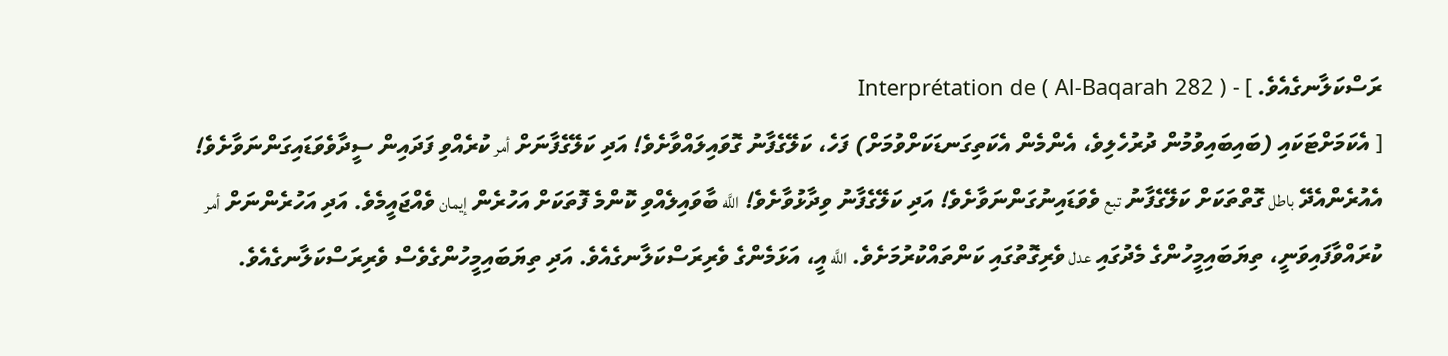ރަސްކަލާނގެއެވެ. ] - Interprétation de ( Al-Baqarah 282 )
[ އެކަމަށްޓަކައި (ބައިބައިވުމުން ދުރުހެލިވެ، އެންމެން އެކަތިގަނޑަކަށްވުމަށް) ފަހެ، ކަލޭގެފާނު ގޮވައިލައްވާށެވެ! އަދި ކަލޭގެފާނަށް أمر ކުރެއްވި ފަދައިން ސީދާވެވަޑައިގަންނަވާށެވެ! އެއުރެންއެދޭ باطل ގޮތްތަކަށް ކަލޭގެފާނު تبع ވެވަޑައިނުގަންނަވާށެވެ! އަދި ކަލޭގެފާނު ވިދާޅުވާށެވެ! اللَّه ބާވައިލެއްވި ކޮންމެ ފޮތަކަށް އަހުރެން إيمان ވެއްޖައީމެވެ. އަދި އަހުރެންނަށް أمر ކުރައްވާފައިވަނީ، ތިޔަބައިމީހުންގެ މެދުގައި عدل ވެރިގޮތުގައި ކަންތައްކުރުމަށެވެ. اللَّه އީ، އަޅަމެންގެ ވެރިރަސްކަލާނގެއެވެ. އަދި ތިޔަބައިމީހުންގެވެސް ވެރިރަސްކަލާނގެއެވެ.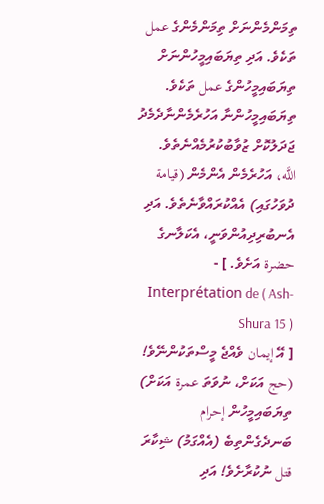ތިމަންމެންނަށް ތިމަންމެންގެ عمل ތަކެވެ. އަދި ތިޔަބައިމީހުންނަށް ތިޔަބައިމީހުންގެ عمل ތަކެވެ. ތިޔަބައިމީހުންނާ އަހުރެމެންނާދެމެދު ޖަދަލުކޮށް ޒުވާބުކުރުމެއްނެތެވެ. اللَّه، އަހުރެމެން އެންމެން (قيامة ދުވަހުގައި) އެއްކުރައްވާނެތެވެ. އަދި އެނބުރިދިއުންވަނީ، އެކަލާނގެ حضرة އަށެވެ. ] - Interprétation de ( Ash-Shura 15 )
[ އޭ إيمان ވެއްޖެ މީސްތަކުންނޭވެ! (حج އަކަށް، ނުވަތަ عمرة އަކަށް) ތިޔަބައިމީހުން إحرام ބަނދެގެންތިބެ (އެއްގަމު) ޝިކާރަ قتل ނުކުރާށެވެ! އަދި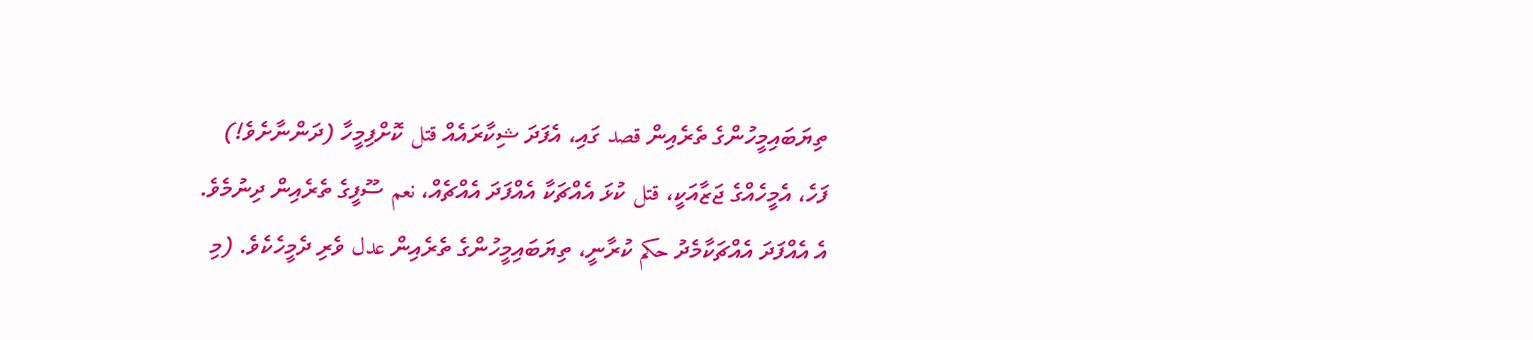ތިޔަބައިމީހުންގެ ތެރެއިން قصد ގައި، އެފަދަ ޝިކާރައެއް قتل ކޮށްފިމީހާ (ދަންނާށެވެ!) ފަހެ، އެމީހެއްގެ ޖަޒާއަކީ، قتل ކުޅަ އެއްޗަކާ އެއްފަދަ އެއްޗެއް، نعم ސޫފީގެ ތެރެއިން ދިނުމެވެ. އެ އެއްފަދަ އެއްޗަކާމެދު حكم ކުރާނީ، ތިޔަބައިމީހުންގެ ތެރެއިން عدل ވެރި ދެމީހެކެވެ. (މި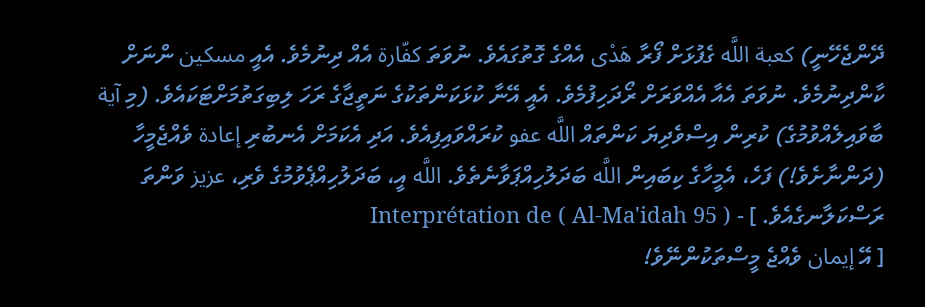ދޭންޖެހޭނީ) كعبة اللَّه ގެފުޅަށް ފޯރާ هَدْى އެއްގެ ގޮތުގައެވެ. ނުވަތަ كفّارة އެއް ދިނުމެވެ. އެއީ مسكين ންނަށް ކާންދިނުމެވެ. ނުވަތަ އެއާ އެއްވަރަށް ރޯދަހިފުމެވެ. އެއީ އޭނާ ކުޅަކަންތަކުގެ ނަތީޖާގެ ރަހަ ލިބިގަތުމަށްޓަކައެވެ. (މި آية ބާވައިލެއްވުމުގެ) ކުރިން އިސްވެދިޔަ ކަންތައް اللَّه عفو ކުރައްވައިފިއެވެ. އަދި އެކަމަށް އެނބުރި إعادة ވެއްޖެމީހާ (ދަންނާށެވެ!) ފަހެ، އެމީހާގެ ކިބައިން اللَّه ބަދަލުހިއްޕަވާނެތެވެ. اللَّه އީ، ބަދަލުހިއްޕެވުމުގެ ވެރި، عزيز ވަންތަ ރަސްކަލާނގެއެވެ. ] - Interprétation de ( Al-Ma'idah 95 )
[ އޭ إيمان ވެއްޖެ މީސްތަކުންނޭވެ!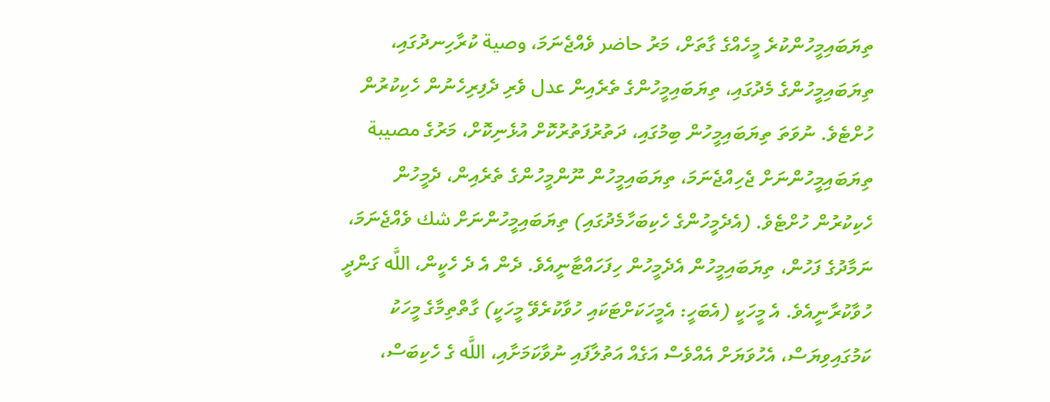ތިޔަބައިމީހުންކުރެ މީހެއްގެ ގާތަށް، މަރު حاضر ވެއްޖެނަމަ، وصية ކުރާހިނދުގައި، ތިޔަބައިމީހުންގެ މެދުގައި، ތިޔަބައިމީހުންގެ ތެރެއިން عدل ވެރި ދެފިރިހެނުން ހެކިކުރުން ހުށްޓެވެ. ނުވަތަ ތިޔަބައިމީހުން ބިމުގައި، ދަތުރުފަތުރުކޮށް އުޅެނިކޮށް، މަރުގެ مصيبة ތިޔަބައިމީހުންނަށް ޖެހިއްޖެނަމަ، ތިޔަބައިމީހުން ނޫންމީހުންގެ ތެރެއިން، ދެމީހުން ހެކިކުރުން ހުށްޓެވެ. (އެދެމީހުންގެ ހެކިބަހާމެދުގައި) ތިޔަބައިމީހުންނަށް شك ވެއްޖެނަމަ، ނަމާދުގެ ފަހުން، ތިޔަބައިމީހުން އެދެމީހުން ހިފަހައްޓާނީއެވެ. ދެން އެ ދެ ހެކީން، اللَّه ގަންދީ ހުވާކުރާނީއެވެ. އެ މީހަކީ (އެބަހީ: އެމީހަކަށްޓަކައި ހުވާކުރެވޭ މީހަކީ) ގާތްތިމާގެ މީހަކު ކަމުގައިވިޔަސް، އެހުވަޔަށް އެއްވެސް އަގެއް އަތުލާފައި ނުވާކަމަށާއި، اللَّه ގެ ހެކިބަސް،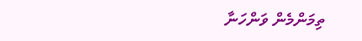ތިމަންމެން ވަންހަނާ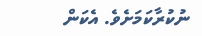ނުކުރާކަމަށެވެ. އެކަން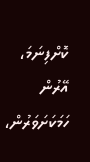ކޮށްފިނަމަ، އޭރުން ހަމަކަށަވަރުން،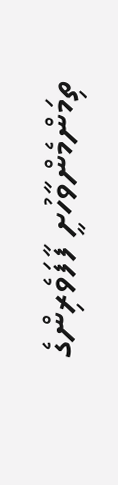ތިމަންމެންވާހުށީ ފާފަވެރިންގެ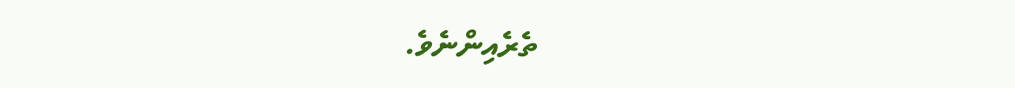ތެރެއިންނެވެ.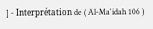] - Interprétation de ( Al-Ma'idah 106 )